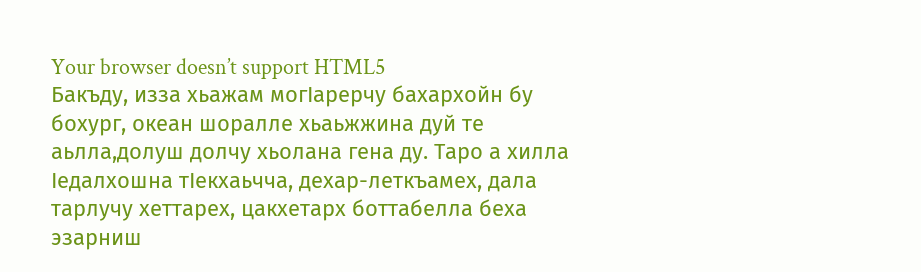Your browser doesn’t support HTML5
Бакъду, изза хьажам могIарерчу бахархойн бу бохург, океан шоралле хьаьжжина дуй те аьлла,долуш долчу хьолана гена ду. Таро а хилла Iедалхошна тIекхаьчча, дехар-леткъамех, дала тарлучу хеттарех, цакхетарх боттабелла беха эзарниш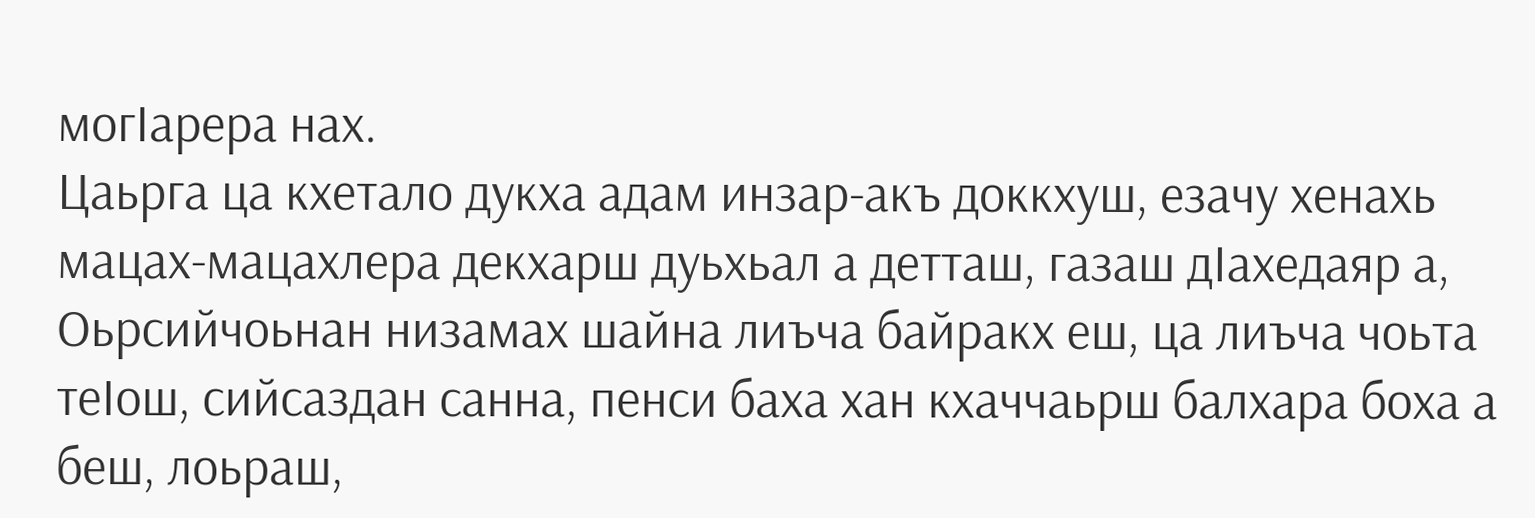могIарера нах.
Цаьрга ца кхетало дукха адам инзар-акъ доккхуш, езачу хенахь мацах-мацахлера декхарш дуьхьал а детташ, газаш дIахедаяр а, Оьрсийчоьнан низамах шайна лиъча байракх еш, ца лиъча чоьта теIош, сийсаздан санна, пенси баха хан кхаччаьрш балхара боха а беш, лоьраш,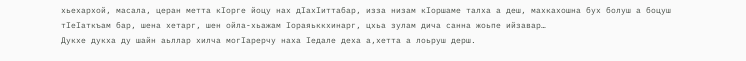хьехархой, масала, церан метта кIорге йоцу нах дIахIиттабар, изза низам кIоршаме талха а деш, махкахошна бух болуш а боцуш тIеIаткъам бар, шена хетарг, шен ойла-хьажам Iораяьккхинарг, цхьа зулам дича санна жоьпе ийзавар…
Дукхе дукха ду шайн аьллар хилча могIарерчу наха Iедале деха а,хетта а лоьруш дерш.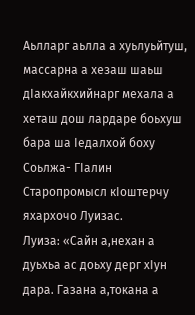Аьлларг аьлла а хуьлуьйтуш, массарна а хезаш шаьш дIакхайкхийнарг мехала а хеташ дош лардаре боьхуш бара ша Iедалхой боху Соьлжа- ГIалин Старопромысл кIоштерчу яхархочо Луизас.
Луиза: «Сайн а,нехан а дуьхьа ас доьху дерг хIун дара. Газана а,токана а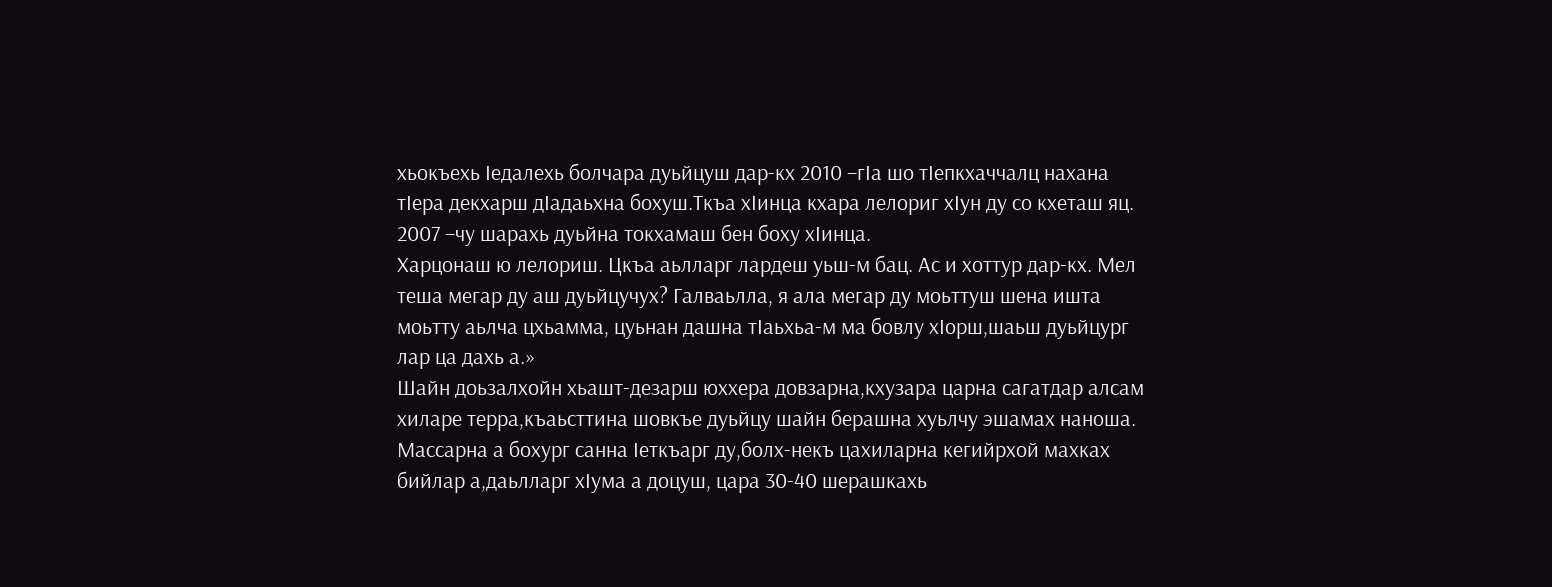хьокъехь Iедалехь болчара дуьйцуш дар-кх 2010 –гIа шо тIепкхаччалц нахана тIера декхарш дIадаьхна бохуш.Ткъа хIинца кхара лелориг хIун ду со кхеташ яц. 2007 –чу шарахь дуьйна токхамаш бен боху хIинца.
Харцонаш ю лелориш. Цкъа аьлларг лардеш уьш-м бац. Ас и хоттур дар-кх. Мел теша мегар ду аш дуьйцучух? Галваьлла, я ала мегар ду моьттуш шена ишта моьтту аьлча цхьамма, цуьнан дашна тIаьхьа-м ма бовлу хIорш,шаьш дуьйцург лар ца дахь а.»
Шайн доьзалхойн хьашт-дезарш юххера довзарна,кхузара царна сагатдар алсам хиларе терра,къаьсттина шовкъе дуьйцу шайн берашна хуьлчу эшамах наноша.
Массарна а бохург санна Iеткъарг ду,болх-некъ цахиларна кегийрхой махках бийлар а,даьлларг хIума а доцуш, цара 30-40 шерашкахь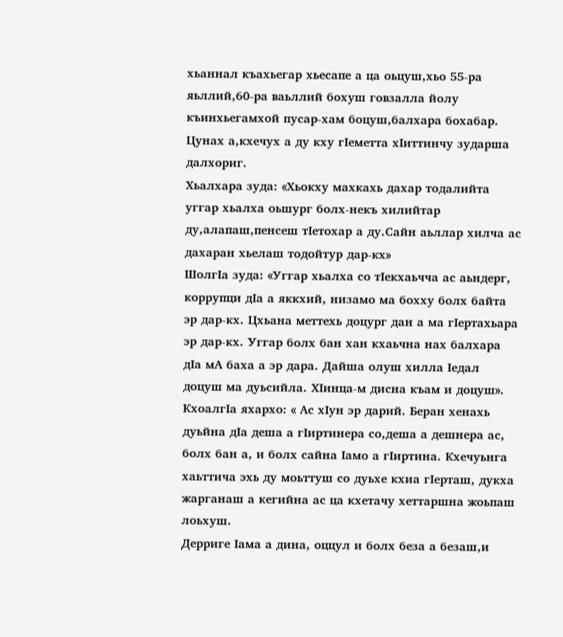хьаннал къахьегар хьесапе а ца оьцуш,хьо 55-ра яьллий,60-ра ваьллий бохуш говзалла йолу къинхьегамхой пусар-хам боцуш,балхара бохабар. Цунах а,кхечух а ду кху гIеметта хIиттинчу зударша далхориг.
Хьалхара зуда: «Хьокху махкахь дахар тодалийта уггар хьалха оьшург болх-некъ хилийтар ду,алапаш,пенсеш тIетохар а ду.Сайн аьллар хилча ас дахаран хьелаш тодойтур дар-кх»
ШолгIа зуда: «Уггар хьалха со тIекхаьчча ас аьндерг, коррупци дIа а яккхий, низамо ма бохху болх байта эр дар-кх. Цхьана меттехь доцург дан а ма гIертахьара эр дар-кх. Уггар болх бан хан кхаьчна нах балхара дIа мА баха а эр дара. Дайша олуш хилла Iедал доцуш ма дуьсийла. ХIинца-м дисна къам и доцуш».
КхоалгIа яхархо: « Ас хIун эр дарий. Беран хенахь дуьйна дIа деша а гIиртинера со,деша а дешнера ас, болх бан а, и болх сайна Iамо а гIиртина. Кхечуьнга хаьттича эхь ду моьттуш со дуьхе кхиа гIерташ, дукха жарганаш а кегийна ас ца кхетачу хеттаршна жоьпаш лоьхуш.
Дерриге Iама а дина, оццул и болх беза а безаш,и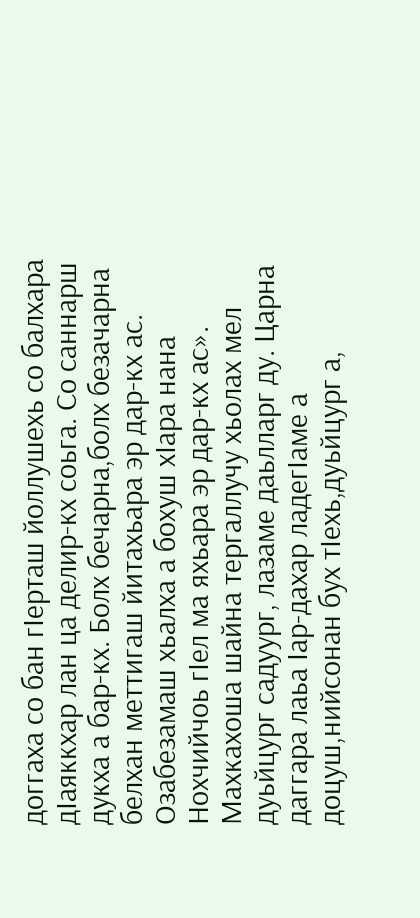доггаха со бан гIерташ йоллушехь со балхара дIаяккхар лан ца делир-кх соьга. Со саннарш дукха а бар-кх. Болх бечарна,болх безачарна белхан меттигаш йитахьара эр дар-кх ас. Озабезамаш хьалха а бохуш хIара нана Нохчийчоь гIел ма яхьара эр дар-кх ас».
Махкахоша шайна тергаллучу хьолах мел дуьйцург садуург, лазаме даьлларг ду. Царна даггара лаьа Iар-дахар ладегIаме а доцуш,нийсонан бух тIехь,дуьйцург а,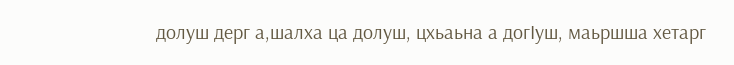долуш дерг а,шалха ца долуш, цхьаьна а догIуш, маьршша хетарг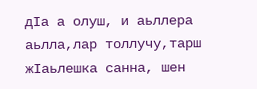дIа а олуш, и аьллера аьлла,лар толлучу,тарш жIаьлешка санна, шен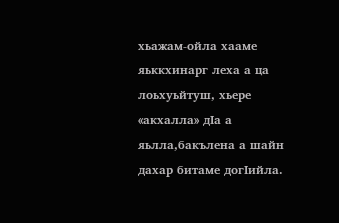хьажам-ойла хааме яьккхинарг леха а ца лоьхуьйтуш, хьере «акхалла» дIа а яьлла,бакълена а шайн дахар битаме догIийла.